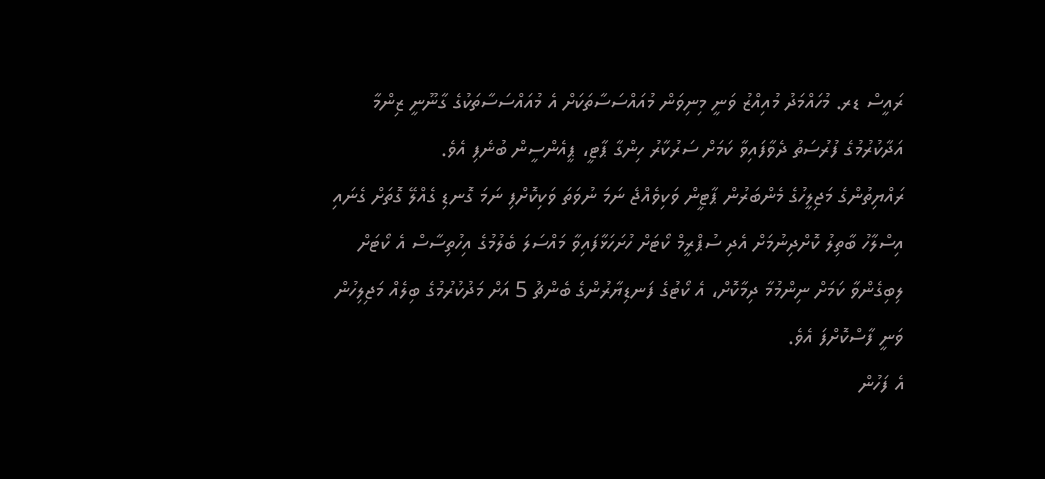ރައީސް ޑރ. މުހައްމަދު މުއިއްޒު ވަނީ މިނިވަން މުއައްސަސާތަކަށް އެ މުއައްސަސާތަކުގެ ގާނޫނީ ޒިންމާ އަދާކުރުމުގެ ފުރުސަތު ދެވާފައިވާ ކަމަށް ސަރުކާރު ހިންގާ ޕާޓީ، ޕީއެންސީން ބުނެފި އެވެ.
ރައްޔިތުންގެ މަޖިލީހުގެ މެންބަރުން ޕާޓީން ވަކިވެއްޖެ ނަމަ ނުވަތަ ވަކިކޮށްފި ނަމަ ގޮނޑި ގެއްލޭ ގޮތަށް ގެނައި އިސްލާހު ބާތިލު ކޮށްދިނުމަށް އެދި ސުޕްރީމް ކޯޓަށް ހުށަހަޅާފައިވާ މައްސަލަ ބެލުމުގެ އިހުތިސާސް އެ ކޯޓަށް ލިބިގެންވާ ކަމަށް ނިންމުމާ ދިމާކޮށް، އެ ކޯޓުގެ ފަނޑިޔާރުންގެ ބެންޗު 5 އަށް މަދުކުރުމުގެ ބިލެއް މަޖިލިހުން ވަނީ ފާސްކޮށްފަ އެވެ.
އެ ފަހުން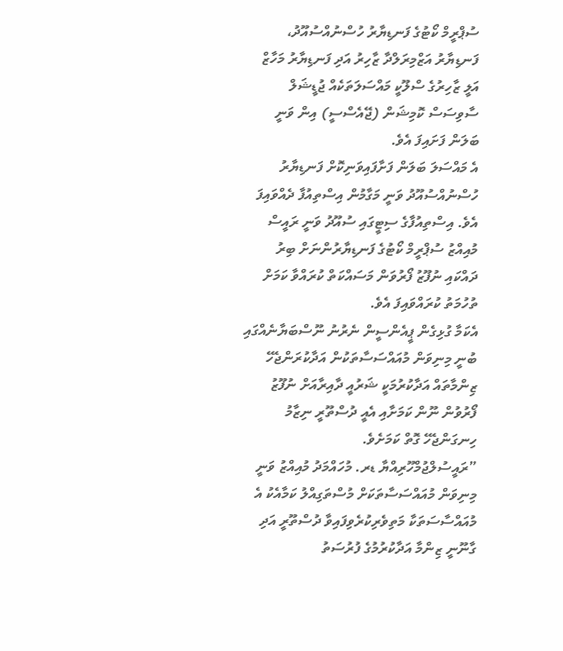ސުޕްރީމް ކޯޓުގެ ފަނޑިޔާރު ހުސްނުއްސުއޫދު، ފަނޑިޔާރު އަޒްމިރަލްދާ ޒާހިރު އަދި ފަނޑިޔާރު މަހާޒް އަލީ ޒާހިރުގެ ސްލޫކީ މައްސަލަތަކެއް ޖުޑީޝަލް ސާވިސަސް ކޮމިޝަން (ޖޭއެސްސީ) އިން ވަނީ ބަލަން ފަށައިފަ އެވެ.
އެ މައްސަލަ ބަލަން ފަށާފައިވަނިކޮށް ފަނޑިޔާރު ހުސްނުއްސުއޫދު ވަނީ މަގާމުން އިސްތިއުފާ ދެއްވައިފަ އެވެ. އިސްތިއުފާގެ ސިޓީގައި ސުއޫދު ވަނީ ރައީސް މުއިއްޒު ސުޕްރީމް ކޯޓުގެ ފަނޑިޔާރުންނަށް ބިރު ދައްކައި ނުފޫޒު ފޯރުވަން މަސައްކަތް ކުރައްވާ ކަމަށް ތުހުމަތު ކުރައްވައިފަ އެވެ.
އެކަމާ ގުޅިގެން ޕީއެންސީން ނެރުނު ނޫސްބަޔާނެއްގައި ބުނީ މިނިވަން މުއައްސަސާތަކުން އަދާކުރަންޖެހޭ ޒިންމާތައް އަދާކުރުމަކީ ޝަރުއީ ދާއިރާއަށް ނުފޫޒު ފޯރުވުން ނޫން ކަމަށާއި އެއީ ދުސްތޫރީ ނިޒާމު ހިނގަންޖެހޭ ގޮތް ކަމަށެވެ.
”ރައީސުލްޖުމްހޫރިއްޔާ ޑރ. މުހައްމަދު މުއިއްޒު ވަނީ މިނިވަން މުއައްސަސާތަކަށް މުސްތަގިއްލު ކަމާއެކު އެ މުއައްސާސަތަކާ މަތިވެރިކުރެވިފައިވާ ދުސްތޫރީ އަދި ގާނޫނީ ޒިންމާ އަދާކުރުމުގެ ފުރުސަތު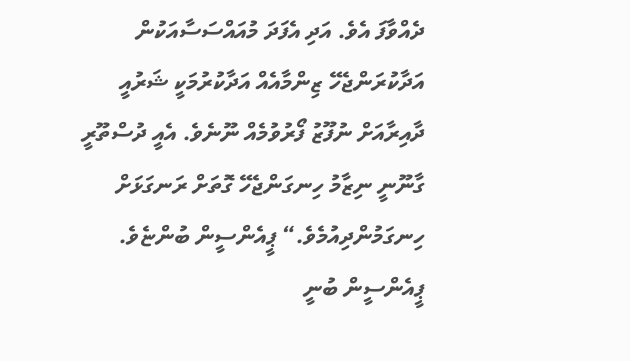ދެއްވާފަ އެވެ. އަދި އެފަދަ މުއައްސަސާއަކުން އަދާކުރަންޖެހޭ ޒިންމާއެއް އަދާކުރުމަކީ ޝަރުއީ ދާއިރާއަށް ނުފޫޒު ފޯރުވުމެއް ނޫނެވެ. އެއީ ދުސްތޫރީ ގާނޫނީ ނިޒާމު ހިނގަންޖެހޭ ގޮތަށް ރަނގަޅަށް ހިނގަމުންދިއުމެވެ.“ ޕީއެންސީން ބުންޏެވެ.
ޕީއެންސީން ބުނީ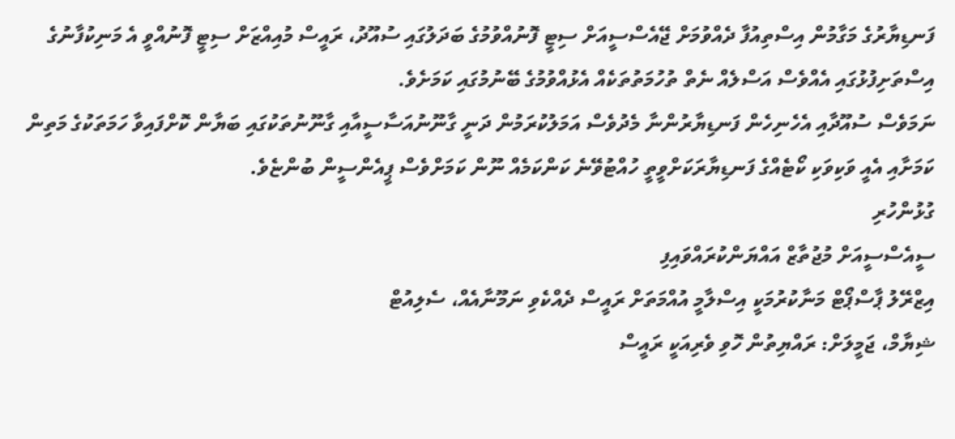ފަނޑިޔާރުގެ މަގާމުން އިސްތިއުފާ ދެއްވުމަށް ޖޭއެސްސީއަށް ސިޓީ ފޮނުއްވުމުގެ ބަދަލުގައި ސުއޫދު، ރައީސް މުއިއްޒަށް ސިޓީ ފޮނުއްވީ އެ މަނިކުފާނުގެ އިސްތަށިފުޅުގައި އެއްވެސް އަސްލެއް ނެތް ތުހުމަތުތަކެއް އެޅުއްވުމުގެ ބޭނުމުގައި ކަމަށެވެ.
ނަމަވެސް ސުއޫދާއި އެހެނިހެން ފަނޑިޔާރުންނާ މެދުވެސް އަމަލުކުރަމުން ދަނީ ގާނޫނުއަސާސީއާއި ގާނޫނުތަކުގައި ބަޔާން ކޮށްފައިވާ ހަމަތަކުގެ މަތިން ކަމަށާއި އެއީ ވަކިވަކި ކޯޓެއްގެ ފަނޑިޔާރަކަށްވީތީ ހުއްޓުވޭނެ ކަންކަމެއް ނޫން ކަމަށްވެސް ޕީއެންސީން ބުންޏެވެ.
ގުޅުންހުރި
ސީއެސްސީއަށް މުޖުތާޒް އައްޔަންކުރައްވައިފި
އިޒްރޭލު ޕާސްޕޯޓް މަނާކުރުމަކީ އިސްލާމީ އުއްމަތަށް ރައީސް ދެއްކެވި ނަމޫނާއެއް، ސެލިއުޓް
ޝިޔާމް، ޖަމީލަށް: ރައްޔިތުން ހޮވި ވެރިއަކީ ރައީސް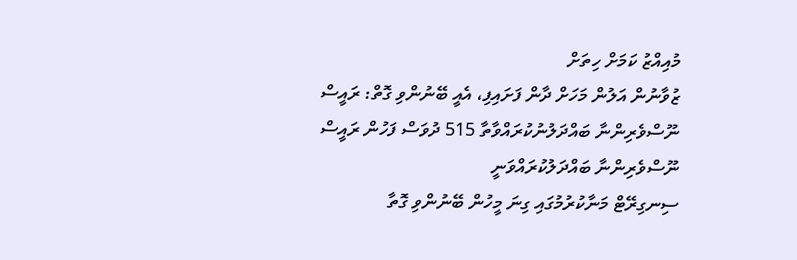މުއިއްޒު ކަމަށް ހިތަށް
ޒުވާނުން އަލުން މަހަށް ދާން ފަށައިފި، އެއީ ބޭނުންވި ގޮތް: ރައީސް
ނޫސްވެރިންނާ ބައްދަލުނުކުރައްވާތާ 515 ދުވަސް ފަހުން ރައީސް ނޫސްވެރިންނާ ބައްދަލުކުރައްވަނީ
ސިނގިރޭޓް މަނާކުރުމުގައި ގިނަ މީހުން ބޭނުންވި ގޮތާ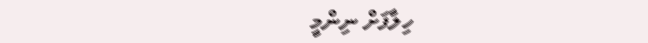ހިލާފަށް ނިންމީ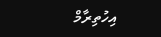އިހުތިރާމް